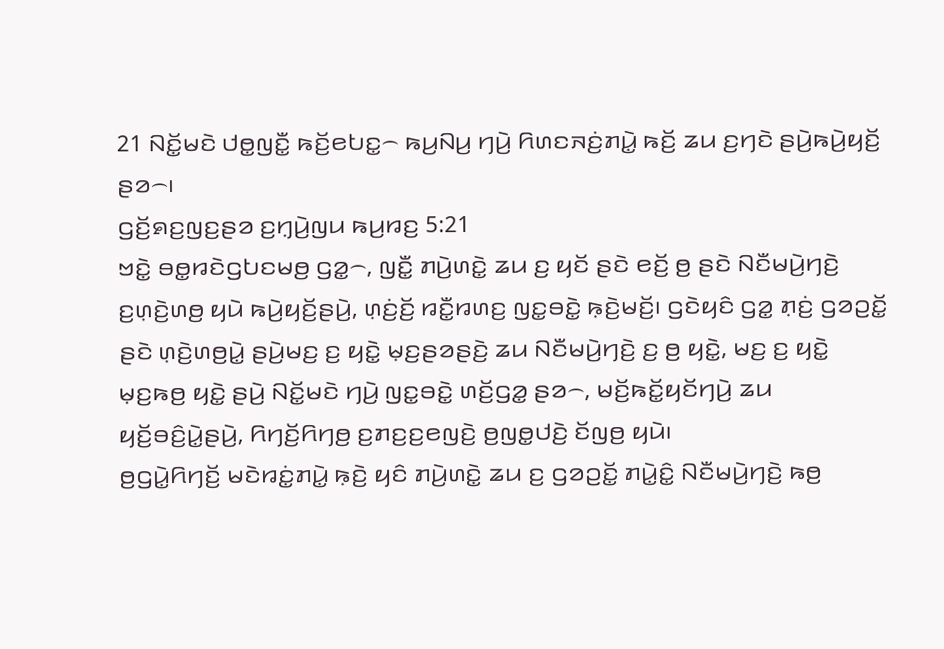21 ꤡꤢꤩ꤭ꤗꤢꤧ ꤓꤥ꤭ꤜꤢꤪ꤭ ꤒꤢꤩ꤬ꤕꤝꤢ꤭꤮ ꤒꤣ꤬ꤡꤣ꤬ ꤚꤣꤧ꤬ ꤖꤛꤢꤏꤢꤦ꤬ꤊꤣꤧ꤭ ꤒꤢꤩ꤬ ꤘꤣ ꤢ꤬ꤚꤢꤧ ꤔꤣꤧ꤬ꤒꤣꤧ꤬ꤟꤢꤩ꤬ ꤔꤤ꤮꤯
ꤞꤢꤩ꤬ꤎꤢ꤬ꤜꤢ꤬ꤔꤤ ꤢ꤬ꤚ꤫ꤣꤧ꤬ꤜꤣ ꤒꤣ꤬ꤙꤢ꤬ 5:21
ꤠꤢꤧ꤭ ꤋꤥ꤭ꤙꤢꤧꤞꤝꤢꤗꤥ꤬ ꤞꤤ꤭꤮, ꤜꤢꤪ꤭ ꤊꤣꤧ꤬ꤛꤢꤧ꤭ ꤘꤣ ꤢ꤬ ꤟꤢꤩ ꤔꤢꤧ ꤕꤢꤩ꤬ ꤥ꤬ ꤔꤢꤧ ꤡꤢꤪꤗꤣꤧ꤬ꤚꤢꤧ꤬ ꤢ꤬ꤛ꤫ꤢꤧ꤬ꤛꤥ꤬ ꤟꤣꤧ ꤒꤣꤧ꤬ꤟꤢꤩ꤬ꤔꤣꤧ꤬, ꤛ꤫ꤢꤦ꤬ꤢꤩ꤬ ꤙꤢꤪ꤭ꤙꤛꤢ꤬ ꤜꤢ꤭ꤋꤢꤧ꤭ ꤒ꤫ꤢꤧ꤬ꤗꤢꤩ꤬꤯ ꤞꤢꤧꤟꤢꤨ ꤞꤤ꤭ ꤊ꤫ꤢꤦ꤬ ꤞꤤꤑꤢꤩ꤭ ꤔꤢꤧ ꤛ꤫ꤢꤧ꤬ꤛꤥ꤬ꤣꤧ꤭ ꤔꤣꤧ꤬ꤗꤢ꤬ ꤢ꤬ ꤟꤢꤧ꤭ ꤗ꤫ꤢ꤬ꤔꤤꤔꤢꤧ꤬ ꤘꤣ ꤡꤢꤪꤗꤣꤧ꤬ꤚꤢꤧ꤬ ꤢ꤬ ꤥ꤬ ꤟꤢꤧ꤭, ꤗꤢ꤬ ꤢ꤬ ꤟꤢꤧ꤭ ꤗ꤫ꤢ꤬ꤒꤥ꤬ ꤟꤢꤧ꤭ ꤔꤣꤧ꤬ ꤡꤢꤩ꤭ꤗꤢꤧ ꤚꤣꤧ꤬ ꤜꤢ꤭ꤋꤢꤧ꤭ ꤛꤢꤩ꤬ꤞꤤ꤭ ꤔꤤ꤮, ꤗꤢꤩ꤬ꤒꤢꤩ꤭ꤟꤢꤩꤚꤣꤧ꤬ ꤘꤣ ꤟꤢꤩ꤬ꤋꤢꤨ꤬ꤣꤧ꤭ꤔꤣꤧ꤬, ꤖꤚꤢꤩ꤬ꤖꤚꤥ꤬ ꤢ꤬ꤊꤢ꤬ꤢ꤬ꤕꤜꤢꤧ꤬ ꤥ꤬ꤜꤥ꤭ꤓꤢꤧ꤬ ꤢꤩꤜꤥ꤬ ꤟꤣꤧ꤯
ꤥ꤬ꤞꤣꤧ꤭ꤖꤚꤢꤩ꤬ ꤗꤢꤧꤙꤢꤦ꤭ꤊꤣꤧ꤭ ꤒ꤫ꤢꤧ꤬ ꤟꤢꤨ ꤊꤣꤧ꤬ꤛꤢꤧ꤭ ꤘꤣ ꤢ꤬ ꤞꤤꤑꤢꤩ꤭ ꤊꤣꤧ꤭ꤢꤨ꤭ ꤡꤢꤪꤗꤣꤧ꤬ꤚꤢꤧ꤬ ꤒꤥ꤬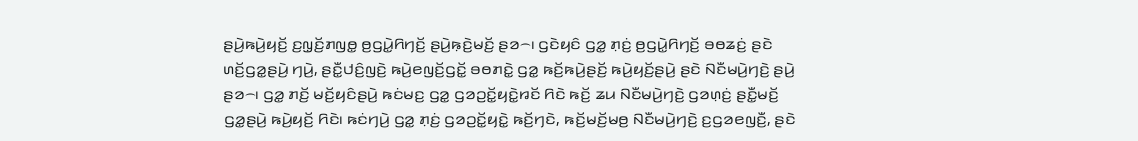ꤔꤣꤧ꤬ꤒꤣꤧ꤬ꤟꤢꤩ꤬ ꤢ꤬ꤜ꤫ꤢꤩ꤬ꤊꤜꤥ꤭ ꤥ꤬ꤞꤣꤧ꤭ꤖꤚꤢꤩ꤬ ꤔꤣꤧ꤬ꤒ꤫ꤢꤧ꤬ꤗꤢꤩ꤬ ꤔꤤ꤮꤯ ꤞꤢꤧꤟꤢꤨ ꤞꤤ꤭ ꤊ꤫ꤢꤦ꤬ ꤥ꤬ꤞꤣꤧ꤭ꤖꤚꤢꤩ꤬ ꤋꤥꤘꤢꤦ꤬ ꤔꤢꤧ ꤛꤢꤩ꤬ꤞꤤ꤭ꤔꤣꤧ꤬ ꤚꤣꤧ꤬, ꤔꤢꤪ꤭ꤓꤢꤨ꤬ꤜꤢꤧ꤬ ꤒꤣꤧ꤬ꤕꤜꤢꤩ꤬ꤞꤢꤩ꤭ ꤋꤥꤊꤢꤧ꤭ ꤞꤤ꤭ ꤒꤢꤩ꤬ꤒꤣꤧ꤬ꤔꤢꤩ꤬ ꤒꤣꤧ꤬ꤟꤢꤩ꤬ꤔꤣꤧ꤬ ꤔꤢꤧ ꤡꤢꤪꤗꤣꤧ꤬ꤚꤢꤧ꤬ ꤔꤣꤧ꤬ ꤔꤤ꤮꤯ ꤞꤤ꤭ ꤊꤢꤩ꤬ ꤗꤢꤩ꤬ꤟꤢꤨꤔꤣꤧ꤬ ꤒꤢꤦꤗꤢ꤬ ꤞꤤ꤭ ꤞꤤꤑꤢꤩ꤭ꤟꤢꤧ꤭ꤙꤢꤩ ꤖꤢꤧ ꤒꤢꤩ꤬ ꤘꤣ ꤡꤢꤪꤗꤣꤧ꤬ꤚꤢꤧ꤬ ꤞꤤꤛ꤫ꤢꤦ꤬ ꤔꤢꤪ꤭ꤗꤢꤩ꤬ ꤞꤤ꤭ꤔꤣꤧ꤬ ꤒꤣꤧ꤬ꤟꤢꤩ꤬ ꤖꤢꤧ꤯ ꤒꤢꤦꤚꤣꤧ꤬ ꤞꤤ꤭ ꤊ꤫ꤢꤦ꤬ ꤞꤤꤑꤢꤩ꤭ꤟꤢꤧ꤭ ꤒꤢꤩ꤬ꤚꤢꤧ, ꤒꤢꤩ꤬ꤗꤢꤩ꤬ꤗꤥ꤬ ꤡꤢꤪꤗꤣꤧ꤬ꤚꤢꤧ꤬ ꤢ꤬ꤞꤤꤕꤜꤢꤪ꤬, ꤔꤢꤧ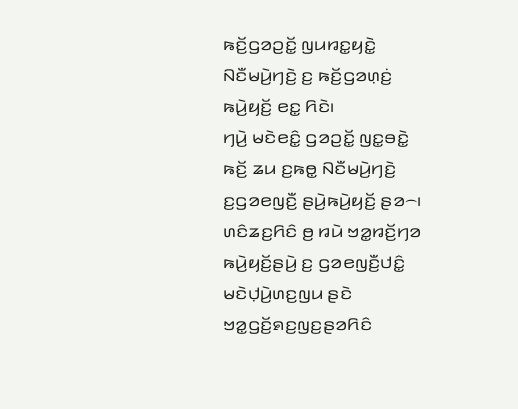ꤒꤢꤩ꤬ꤞꤤꤑꤢꤩ꤭ ꤜꤣꤙꤢ꤭ꤟꤢꤧ꤭ ꤡꤢꤪꤗꤣꤧ꤬ꤚꤢꤧ꤬ ꤢ꤬ ꤒꤢꤩ꤬ꤞꤤꤛ꤫ꤢꤦ꤬ ꤒꤣꤧ꤬ꤟꤢꤩ꤬ ꤕꤢ꤭ ꤖꤢꤧ꤯
ꤚꤣꤧ꤬ ꤗꤢꤧꤕꤢꤨ꤭ ꤞꤤꤑꤢꤩ꤭ ꤜꤢ꤭ꤋꤢꤧ꤭ ꤒꤢꤩ꤬ ꤘꤣ ꤢ꤬ꤒꤥ꤭ ꤡꤢꤪꤗꤣꤧ꤬ꤚꤢꤧ꤬ ꤢ꤬ꤞꤤꤕꤜꤢꤪ꤬ ꤔꤣꤧ꤬ꤒꤣꤧ꤬ꤟꤢꤩ꤬ ꤔꤤ꤮꤯
ꤛꤢꤨꤘꤢ꤬ꤖꤢꤨ ꤥ꤬ ꤙꤣꤧ ꤠꤤ꤭ꤙꤢꤩ꤬ꤚꤤ ꤒꤣꤧ꤬ꤟꤢꤩ꤬ꤔꤣꤧ꤬ ꤢ꤬ ꤞꤤꤕꤜꤢꤪ꤬ꤓꤢꤨ꤭ ꤗꤢꤧꤓ꤫ꤣꤧ꤬ꤛꤢ꤬ꤜꤣ ꤔꤢꤧ ꤠꤤ꤭ꤞꤢꤩ꤬ꤎꤢ꤬ꤜꤢ꤬ꤔꤤꤖꤢꤨ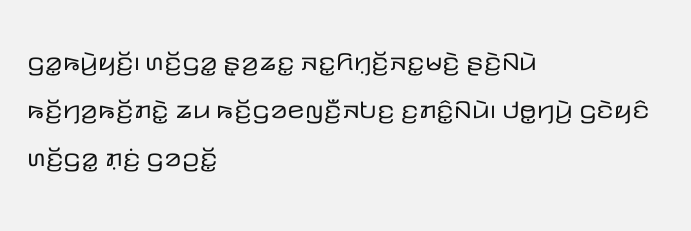ꤞꤤ꤭ꤒꤣꤧ꤬ꤟꤢꤩ꤬꤯ ꤛꤢꤩ꤬ꤞꤤ꤭ ꤔ꤫ꤤ꤬ꤘꤢ꤭ ꤏꤢ꤭ꤖꤚ꤫ꤢꤩ꤬ꤏꤢ꤭ꤗꤢꤧ꤬ ꤔꤢꤧ꤬ꤡꤣꤧ ꤒꤢꤩ꤬ꤚꤤ꤬ꤒꤢꤩ꤬ꤊꤢꤧ꤭ ꤘꤣ ꤒꤢꤩ꤬ꤞꤤꤕꤜꤢꤪ꤬ꤏꤝꤢ꤬ ꤢ꤬ꤊꤢꤨ꤭ꤡꤣꤧ꤯ ꤓꤥ꤭ꤚꤣꤧ꤬ ꤞꤢꤧꤟꤢꤨ ꤛꤢꤩ꤬ꤞꤤ꤭ ꤊ꤫ꤢꤦ꤬ ꤞꤤꤑꤢꤩ꤭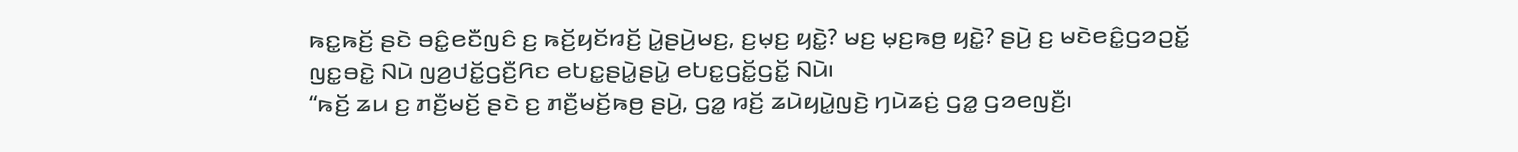ꤒꤢ꤭ꤒꤢꤩ꤬ ꤔꤢꤧ ꤋꤢꤨ꤭ꤕꤢꤪꤜꤢꤨ ꤢ꤬ ꤒꤢꤩ꤬ꤟꤢꤩꤙꤢꤩ꤬ ꤣꤧ꤭ꤔꤣꤧ꤬ꤗꤢ꤬, ꤢ꤬ꤗ꤫ꤢ꤬ ꤟꤢꤧ꤭? ꤗꤢ꤬ ꤗ꤫ꤢ꤬ꤒꤥ꤬ ꤟꤢꤧ꤭? ꤔꤣꤧ꤬ ꤢ꤬ ꤗꤢꤧꤕꤢꤨ꤭ꤞꤤꤑꤢꤩ꤭ ꤜꤢ꤭ꤋꤢꤧ꤭ ꤡꤣꤧ ꤜꤤ꤬ꤓꤢꤩ꤭ꤞꤢꤪ꤬ꤖꤢ ꤕꤝꤢ꤭ꤔꤣꤧ꤭ꤔꤣꤧ꤭ ꤕꤝꤢ꤭ꤞꤢꤩ꤭ꤞꤢꤩ꤭ ꤡꤣꤧ꤯
“ꤒꤢꤩ꤬ ꤘꤣ ꤢ꤬ ꤊꤢꤪ꤬ꤗꤢꤩ꤬ ꤔꤢꤧ ꤢ꤬ ꤊꤢꤪ꤬ꤗꤢꤩ꤬ꤒꤥ꤬ ꤔꤣꤧ꤬, ꤞꤤ꤭ ꤙꤢꤩ꤬ ꤘꤣꤧꤟꤣꤧ꤭ꤜꤢꤧ꤬ ꤚꤣꤧꤘꤢꤦ꤬ ꤞꤤ꤭ ꤞꤤꤕꤜꤢꤪ꤬꤯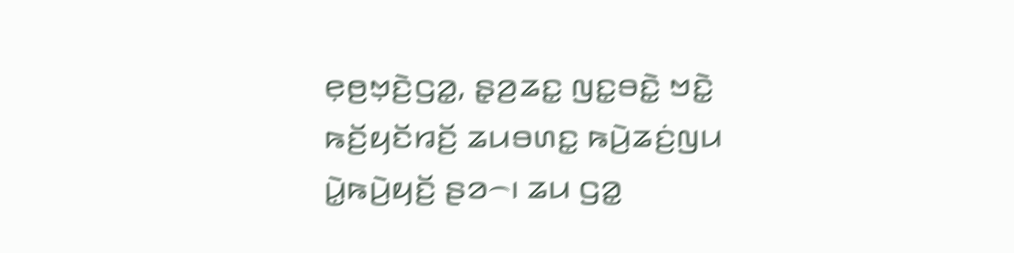ꤕ꤫ꤥ꤬ꤠ꤫ꤢꤧ꤬ꤞꤤ꤭, ꤔ꤫ꤤ꤬ꤘꤢ꤭ ꤜꤢ꤭ꤋꤢꤧ꤭ ꤠꤢꤧ꤭ ꤒꤢꤩ꤬ꤟꤢꤩꤙꤢꤩ꤬ ꤘꤣꤋꤛꤢ꤭ ꤒꤣꤧ꤬ꤘꤢꤦ꤬ꤜꤣ ꤣꤧ꤭ꤒꤣꤧ꤬ꤟꤢꤩ꤬ ꤔꤤ꤮꤯ ꤘꤣ ꤞꤤ꤭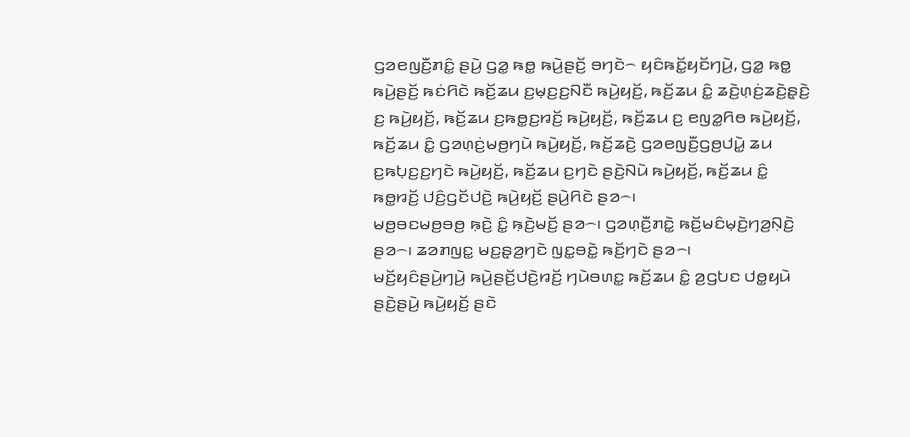ꤞꤤꤕꤜꤢꤪ꤬ꤊꤢꤨ꤭ ꤔꤣꤧ꤬ ꤞꤤ꤭ ꤒꤥ꤭ ꤒꤣꤧ꤬ꤔꤢꤩ꤬ ꤋꤚꤢꤧ꤮ ꤟꤢꤨꤒꤢꤩ꤭ꤟꤢꤩꤚꤣꤧ꤬, ꤞꤤ꤭ ꤒꤥ꤭ ꤒꤣꤧ꤬ꤔꤢꤩ꤬ ꤒꤢꤦꤖꤢꤧ ꤒꤢꤩ꤬ꤘꤣ ꤢ꤬ꤗ꤫ꤢ꤬ꤢ꤬ꤡꤢꤪ ꤒꤣꤧ꤬ꤟꤢꤩ꤬, ꤒꤢꤩ꤬ꤘꤣ ꤢꤨ꤭ ꤘꤢꤧ꤬ꤛ꤫ꤢꤦ꤬ꤘꤢꤧ꤬ꤔ꤫ꤢꤧ꤬ ꤢ꤬ ꤒꤣꤧ꤬ꤟꤢꤩ꤬, ꤒꤢꤩ꤬ꤘꤣ ꤢ꤬ꤒꤥ꤭ꤢ꤬ꤙꤢꤩ꤬ ꤒꤣꤧ꤬ꤟꤢꤩ꤬, ꤒꤢꤩ꤬ꤘꤣ ꤢ꤬ ꤕꤜꤤ꤭ꤖꤥ ꤒꤣꤧ꤬ꤟꤢꤩ꤬, ꤒꤢꤩ꤬ꤘꤣ ꤢꤨ꤭ ꤞꤤꤛ꤫ꤢꤦ꤬ꤗꤥ꤬ꤚꤣꤧ ꤒꤣꤧ꤬ꤟꤢꤩ꤬, ꤒꤢꤩ꤬ꤘꤢꤧ꤬ ꤞꤤꤕꤜꤢꤪ꤬ꤞꤥ꤬ꤓꤣꤧ꤭ ꤘꤣ ꤢ꤬ꤒꤝ꤫ꤢ꤬ꤢ꤬ꤚꤢꤧ ꤒꤣꤧ꤬ꤟꤢꤩ꤬, ꤒꤢꤩ꤬ꤘꤣ ꤢ꤬ꤚꤢꤧ ꤔꤢꤧ꤬ꤡꤣꤧ ꤒꤣꤧ꤬ꤟꤢꤩ꤬, ꤒꤢꤩ꤬ꤘꤣ ꤢꤨ꤭ ꤒꤥ꤭ꤙꤢꤩ꤬ ꤓꤢꤨ꤬ꤞꤢꤩꤓꤢꤧ꤬ ꤒꤣꤧ꤬ꤟꤢꤩ꤬ ꤔꤣꤧ꤬ꤖꤢꤧ ꤔꤤ꤮꤯
ꤗꤥ꤬ꤋꤢꤗꤥ꤬ꤋꤥ꤬ ꤒ꤫ꤢꤧ꤬ ꤢꤨ꤭ ꤒ꤫ꤢꤧ꤬ꤗꤢꤩ꤬ ꤔꤤ꤮꤯ ꤞꤤꤛ꤫ꤢꤪ꤬ꤊꤢꤧ꤭ ꤒꤢꤩ꤬ꤗꤢꤨꤗ꤫ꤢꤧ꤬ꤚꤤ꤬ꤡ꤫ꤢꤧ꤬ ꤔꤤ꤮꤯ ꤘꤤꤊꤜꤢ꤭ ꤗꤢ꤬ꤔ꤫ꤤ꤬ꤚꤢꤧ ꤜꤢ꤭ꤋꤢꤧ꤭ ꤒꤢꤩ꤬ꤚꤢꤧ ꤔꤤ꤮꤯
ꤗꤢꤩ꤬ꤟꤢꤨꤔꤣꤧ꤬ꤚꤣꤧ꤬ ꤒꤣꤧ꤬ꤔꤢꤩ꤬ꤓꤢꤧ꤬ꤙꤢꤩ꤬ ꤚꤣꤧꤋꤛꤢ꤭ ꤒꤢꤩ꤬ꤘꤣ ꤢꤨ꤭ ꤤ꤬ꤞꤝꤢ ꤓꤥ꤭ꤟꤣꤧ ꤔꤢꤧ꤬ꤔꤣꤧ꤬ ꤒꤣꤧ꤬ꤟꤢꤩ꤬ ꤔꤢꤧ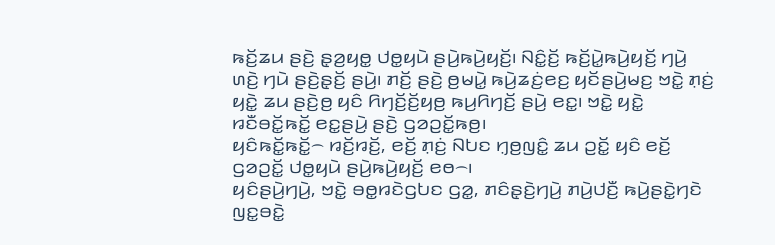ꤒꤢꤩ꤬ꤘꤣ ꤔꤢꤧ꤬ ꤔ꤫ꤤ꤬ꤟꤥ꤭ ꤓꤥ꤭ꤟꤣꤧ ꤔꤣꤧ꤬ꤒꤣꤧ꤬ꤟꤢꤩ꤬꤯ ꤡꤢꤨ꤭ꤢꤩ꤬ ꤒꤢꤩ꤬ꤣꤧ꤭ꤒꤣꤧ꤬ꤟꤢꤩ꤬ ꤚꤣꤧ꤬ ꤛꤢꤧ꤬ ꤚꤣꤧ ꤔꤢꤧ꤬ꤔ꤫ꤢꤩ꤬ ꤔꤣꤧ꤬꤯ ꤊꤢꤩ꤬ ꤔꤢꤧ꤬ ꤥ꤬ꤗꤣꤧ꤭ ꤒꤣꤧ꤬ꤘꤢꤦ꤬ꤕꤢ꤬ ꤟꤢꤩꤔꤣꤧ꤬ꤗꤢ꤬ ꤠꤢꤧ꤭ ꤊ꤫ꤢꤦ꤬ ꤟꤢꤧ꤭ ꤘꤣ ꤔꤢꤧ꤬ꤥ꤬ ꤟꤢꤨ ꤖꤚꤢꤩ꤬ꤢꤩ꤬ꤟꤥ꤬ ꤒꤣ꤬ꤖꤚꤢꤩ꤬ ꤔꤣꤧ꤬ ꤕꤢ꤭꤯ ꤠꤢꤧ꤭ ꤟꤢꤧ꤭ ꤙꤢꤪꤋꤢꤩ꤭ꤒꤢꤩ꤭ ꤕꤢ꤭ꤔꤣꤧ꤬ ꤔꤢꤧ꤬ ꤞꤤꤑꤢꤩ꤭ꤒꤥ꤬꤯
ꤟꤢꤨꤒꤢꤩ꤭ꤒꤢꤩ꤭꤮ ꤙꤢꤩ꤬ꤙꤢꤩ꤬, ꤕꤢꤩ꤬ ꤊ꤫ꤢꤦ꤬ ꤡꤝꤢ ꤚ꤫ꤥ꤬ꤜꤢꤨ꤭ ꤘꤣ ꤑꤢꤩ꤭ ꤟꤢꤨ ꤕꤢꤩ꤬ ꤞꤤꤑꤢꤩ꤭ ꤓꤥ꤭ꤟꤣꤧ ꤔꤣꤧ꤬ꤒꤣꤧ꤬ꤟꤢꤩ꤬ ꤕꤥ꤮꤯
ꤟꤢꤨꤔꤣꤧ꤬ꤚꤣꤧ꤬, ꤠꤢꤧ꤭ ꤋꤥ꤭ꤙꤢꤧꤞꤝꤢ ꤞꤤ꤭, ꤊꤢꤨꤔ꤫ꤢꤧ꤬ꤚꤣꤧ꤬ ꤊꤣꤧ꤬ꤓꤢꤪ꤬ ꤒꤣꤧ꤬ꤔꤢꤧ꤭ꤚꤢꤧ ꤜꤢ꤭ꤋꤢꤧ꤭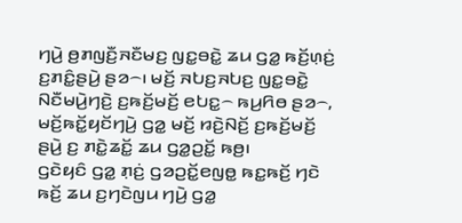ꤚꤣꤧ꤬ ꤥ꤬ꤊꤜꤢꤪ꤬ꤏꤢꤪꤗꤢ꤬ ꤜꤢ꤭ꤋꤢꤧ꤭ ꤘꤣ ꤞꤤ꤭ ꤒꤢꤩ꤬ꤛ꤫ꤢꤦ꤬ ꤢ꤬ꤊꤢꤨ꤭ꤔꤣꤧ꤬ ꤔꤤ꤮꤯ ꤗꤢꤩ꤬ ꤏꤝꤢ꤬ꤏꤝꤢ꤬ ꤜꤢ꤭ꤋꤢꤧ꤭ ꤡꤢꤪꤗꤣꤧ꤬ꤚꤢꤧ꤬ ꤢ꤬ꤒꤢꤩ꤬ꤗꤢꤩ꤬ ꤕꤝꤢ꤭꤮ ꤒꤣ꤬ꤖꤥ ꤔꤤ꤮, ꤗꤢꤩ꤬ꤒꤢꤩ꤭ꤟꤢꤩꤚꤣꤧ꤬ ꤞꤤ꤭ ꤗꤢꤩ꤬ ꤙꤢꤧ꤬ꤡꤢꤩ꤬ ꤢ꤬ꤒꤢꤩ꤬ꤗꤢꤩ꤬ ꤔꤣꤧ꤬ ꤢ꤬ ꤊꤢꤧ꤭ꤘꤢꤩ꤭ ꤘꤣ ꤞꤤ꤭ꤑꤢꤩ꤭ ꤒꤥ꤬꤯
ꤞꤢꤧꤟꤢꤨ ꤞꤤ꤭ ꤊ꤫ꤢꤦ꤬ ꤞꤤꤑꤢꤩ꤭ꤕꤜꤥ꤭ ꤒꤢ꤭ꤒꤢꤩ꤬ ꤚꤢꤧ ꤒꤢꤩ꤬ ꤘꤣ ꤢ꤬ꤚꤢꤧꤜꤣ ꤚꤣꤧ꤬ ꤞꤤ꤭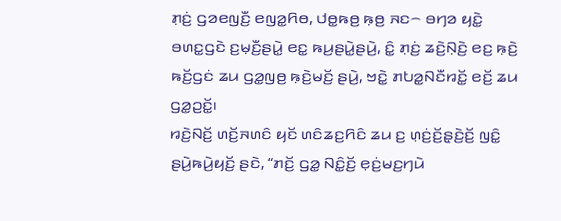ꤊ꤫ꤢꤦ꤬ ꤞꤤꤕꤜꤢꤪ꤬ ꤕꤜꤤ꤭ꤖꤥ, ꤓꤥ꤭ꤒꤥ꤬ ꤒ꤫ꤥ꤬ ꤏꤢ꤮ ꤋꤚꤤ ꤟꤢꤧ꤭ ꤋꤛꤢ꤭ꤞꤢꤧ ꤢ꤬ꤗ꤫ꤢꤪ꤬ꤔꤣꤧ꤭ ꤕꤢ꤭ ꤒꤣ꤬ꤔꤣꤧ꤭ꤔꤣꤧ꤬, ꤢꤨ꤭ ꤊ꤫ꤢꤦ꤬ ꤘꤢꤧ꤬ꤡ꤫ꤢꤧ꤬ ꤕꤢ꤬ ꤒ꤫ꤢꤧ꤬ ꤒꤢꤩ꤬ꤞꤢꤦ ꤘꤣ ꤞꤤ꤭ꤜꤥ꤬ ꤒ꤫ꤢꤧ꤬ꤗꤢꤩ꤬ ꤔꤣꤧ꤬, ꤠꤢꤧ꤭ ꤊꤝꤤ꤭ꤡꤢꤪꤙꤢꤩ꤭ ꤕꤢꤩ꤬ ꤘꤣ ꤞꤤ꤭ꤑꤢꤩ꤭꤯
ꤙꤢꤧ꤬ꤡꤢꤩ꤬ ꤛꤢꤩ꤬ꤏꤛꤢꤨ ꤟꤢꤩ ꤛꤢꤨꤘꤢ꤬ꤖꤢꤨ ꤘꤣ ꤢ꤬ ꤛ꤫ꤢꤦ꤬ꤢꤩ꤬ꤔ꤫ꤢꤧ꤬ꤢꤩ꤬ ꤜꤢꤨ꤭ ꤔꤣꤧ꤬ꤒꤣꤧ꤬ꤟꤢꤩ꤬ ꤔꤢꤧ, “ꤊꤢꤩ꤬ ꤞꤤ꤭ ꤡꤢꤨ꤭ꤢꤩ꤬ ꤕ꤫ꤢꤦ꤬ꤗꤢ꤬ꤚꤣꤧ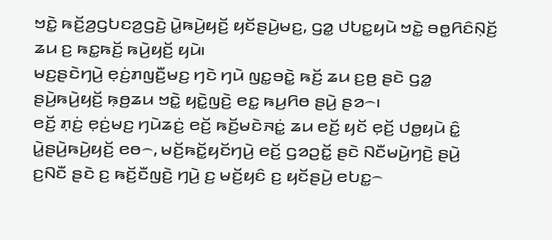ꤠꤢꤧ꤭ ꤒꤢꤩ꤬ꤤ꤬ꤞꤝꤢꤤ꤬ꤞꤢꤧ꤬ ꤣꤧ꤭ꤒꤣꤧ꤬ꤟꤢꤩ꤬ ꤟꤢꤩꤔꤣꤧ꤬ꤗꤢ꤬, ꤞꤤ꤭ ꤓꤝꤢ꤭ꤟꤣꤧ ꤠꤢꤧ꤭ ꤋꤥ꤭ꤖꤢꤨꤡ꤫ꤢꤩ꤬ ꤘꤣ ꤢ꤬ ꤒꤢ꤭ꤒꤢꤩ꤬ ꤒꤣꤧ꤬ꤟꤢꤩ꤬ ꤟꤣꤧ꤯
ꤗꤢ꤬ꤔꤢꤧꤚꤣꤧ꤬ ꤕ꤫ꤢꤦ꤬ꤊꤜꤢꤪ꤬ꤗꤢ꤬ ꤚꤢꤧ ꤚꤣꤧ ꤜꤢ꤭ꤋꤢꤧ꤭ ꤒꤢꤩ꤬ ꤘꤣ ꤢ꤬ꤥ꤬ ꤔꤢꤧ ꤞꤤ꤭ ꤔꤣꤧ꤬ꤒꤣꤧ꤬ꤟꤢꤩ꤬ ꤒ꤫ꤥ꤬ꤘꤣ ꤠꤢꤧ꤭ ꤟꤢꤧ꤭ꤜꤢꤧ꤬ ꤕꤢ꤭ ꤒꤣ꤬ꤖꤥ ꤔꤣꤧ꤬ ꤔꤤ꤮꤯
ꤕꤢꤩ꤬ ꤊ꤫ꤢꤦ꤬ ꤕ꤫ꤢꤦ꤬ꤗꤢ꤬ ꤚꤣꤧꤘꤢꤦ꤬ ꤕꤢꤩ꤬ ꤒꤢꤩ꤬ꤗꤢꤧꤏꤢꤦ꤭ ꤘꤣ ꤕꤢꤩ꤬ ꤟꤢꤩ ꤕ꤫ꤢꤩ꤬ ꤓꤥ꤭ꤟꤣꤧ ꤢꤨ꤭ ꤣꤧ꤭ꤔꤣꤧ꤬ꤒꤣꤧ꤬ꤟꤢꤩ꤬ ꤕꤥ꤮, ꤗꤢꤩ꤬ꤒꤢꤩ꤭ꤟꤢꤩꤚꤣꤧ꤬ ꤕꤢꤩ꤬ ꤞꤤꤑꤢꤩ꤭ ꤔꤢꤧ ꤡꤢꤪꤗꤣꤧ꤬ꤚꤢꤧ꤬ ꤔꤣꤧ꤬ ꤢ꤬ꤡꤢꤪ ꤔꤢꤧ ꤢ꤬ ꤒꤢꤩ꤬ꤢꤪꤜꤢꤧ꤬ ꤚꤣꤧ꤬ ꤢ꤬ ꤗꤢꤩ꤬ꤟꤢꤨ ꤢ꤬ ꤟꤢꤩꤔꤣꤧ꤬ ꤕꤝꤢ꤭꤮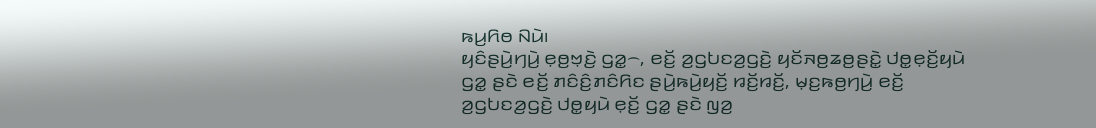ꤒꤣ꤬ꤖꤥ ꤡꤣꤧ꤯
ꤟꤢꤨꤔꤣꤧ꤬ꤚꤣꤧ꤬ ꤕ꤫ꤥ꤬ꤠ꤫ꤢꤧ꤬ ꤞꤤ꤭꤮, ꤕꤢꤩ꤬ ꤤ꤬ꤞꤝꤢꤤ꤬ꤞꤢꤧ꤬ ꤟꤢꤩꤏꤥ꤬ꤘꤥ꤬ꤔꤢꤧ꤭ ꤓꤥ꤭ꤕ꤫ꤢꤩ꤬ꤟꤣꤧ ꤞꤤ꤭ ꤔꤢꤧ ꤕꤢꤩ꤬ ꤊꤢꤨꤢꤨ꤬ꤊꤢꤨꤖꤢ ꤔꤣꤧ꤬ꤒꤣꤧ꤬ꤟꤢꤩ꤬ ꤙꤢꤩ꤬ꤙꤢꤩ꤬, ꤗ꤫ꤢ꤬ꤒꤥ꤬ꤚꤣꤧ꤬ ꤕꤢꤩ꤬ ꤤ꤬ꤞꤝꤢꤤ꤬ꤞꤢꤧ꤬ ꤓꤥ꤭ꤟꤣꤧ ꤕ꤫ꤢꤩ꤬ ꤞꤤ꤭ ꤔꤢꤧ ꤜꤤ꤬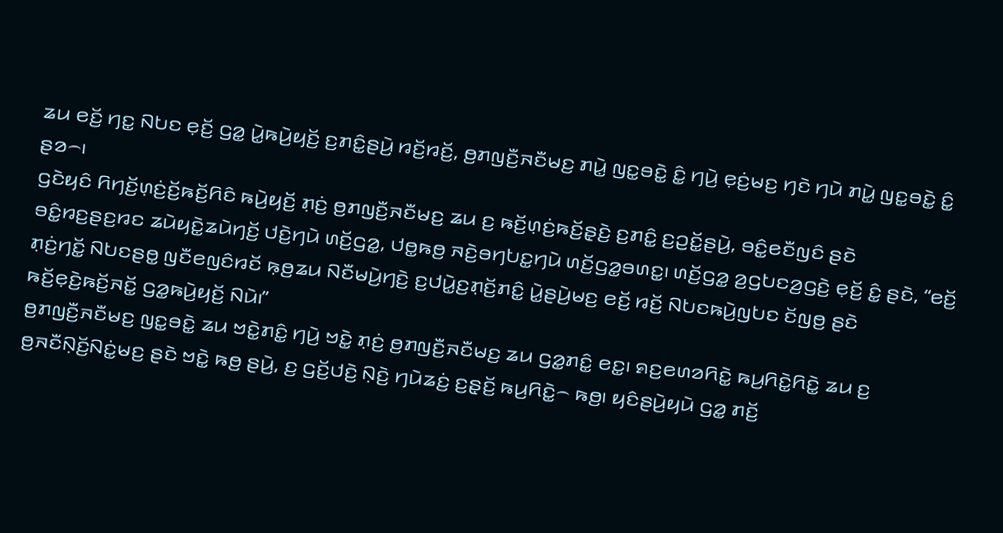ꤘꤣ ꤕꤢꤩ꤬ ꤚꤢ꤭ ꤡꤝꤢ ꤕ꤫ꤢꤩ꤬ ꤞꤤ꤭ ꤣꤧ꤭ꤒꤣꤧ꤬ꤟꤢꤩ꤬ ꤢ꤬ꤊꤢꤨ꤭ꤔꤣꤧ꤬ ꤙꤢꤩ꤬ꤙꤢꤩ꤬, ꤥ꤬ꤊꤜꤢꤪ꤬ꤏꤢꤪꤗꤢ꤬ ꤊꤣꤧ꤭ ꤜꤢ꤭ꤋꤢꤧ꤭ ꤢꤨ꤭ ꤚꤣꤧ꤬ ꤕ꤫ꤢꤦ꤬ꤗꤢ꤬ ꤚꤢꤧ ꤚꤣꤧ ꤊꤣꤧ꤭ ꤜꤢ꤭ꤋꤢꤧ꤭ ꤢꤨ꤭ ꤔꤤ꤮꤯
ꤞꤢꤧꤟꤢꤨ ꤖꤚꤢꤩ꤬ꤛ꤫ꤢꤦ꤬ꤢꤩ꤬ꤒꤢꤩ꤬ꤖꤢꤨ ꤒꤣꤧ꤬ꤟꤢꤩ꤬ ꤊ꤫ꤢꤦ꤬ ꤥ꤬ꤊꤜꤢꤪ꤬ꤏꤢꤪꤗꤢ꤬ ꤘꤣ ꤢ꤬ ꤒꤢꤩ꤬ꤛ꤫ꤢꤦ꤬ꤒꤢꤩ꤬ꤔ꤫ꤢꤧ꤬ ꤢ꤬ꤊꤢꤨ꤭ ꤢ꤬ꤑꤢꤩ꤭ꤔꤣꤧ꤬, ꤋꤢꤨ꤭ꤕꤢꤪꤜꤢꤨ ꤔꤢꤧ ꤋꤢꤨ꤭ꤙꤢ꤬ꤔꤢ꤬ꤙꤢ ꤘꤣꤧꤟꤢꤧ꤭ꤘꤣꤧꤚꤢꤩ꤬ ꤓꤢꤧ꤬ꤚꤣꤧ ꤛꤢꤩ꤬ꤞꤤ꤭, ꤓꤥ꤭ꤒꤥ꤬ ꤏꤢꤧ꤬ꤋꤚꤝꤢ꤭ꤚꤣꤧ ꤛꤢꤩ꤬ꤞꤤ꤭ꤋꤛꤢ꤭꤯ ꤛꤢꤩ꤬ꤞꤤ꤭ ꤤ꤬ꤞꤝꤢꤤ꤬ꤞꤢꤧ꤬ ꤕ꤫ꤢꤩ꤬ ꤢꤨ꤭ ꤔꤢꤧ, “ꤕꤢꤩ꤬ ꤊ꤫ꤢꤦ꤬ꤚꤢꤩ꤭ ꤡꤝꤢꤔꤥ꤭ ꤜꤢꤪꤕꤜꤢꤨꤙꤢꤩ ꤒ꤫ꤥ꤬ꤘꤣ ꤡꤢꤪꤗꤣꤧ꤬ꤚꤢꤧ꤬ ꤢ꤬ꤓꤣꤧ꤭ꤢ꤬ꤊ꤫ꤢꤩ꤬ꤊꤢꤨ꤭ ꤣꤧ꤭ꤔꤣꤧ꤬ꤗꤢ꤬ ꤕꤢꤩ꤬ ꤙꤢꤩ꤬ ꤡꤝꤢꤒꤣꤧ꤬ꤜꤝꤢ ꤢꤩꤜꤥ꤬ ꤔꤢꤧ ꤒꤢꤩ꤬ꤕ꤫ꤢꤧ꤬ꤒꤢꤩ꤬ꤏꤢꤩ꤭ ꤞꤤ꤭ꤒꤣꤧ꤬ꤟꤢꤩ꤬ ꤡꤣꤧ꤯”
ꤥ꤬ꤊꤜꤢꤪ꤬ꤏꤢꤪꤗꤢ꤬ ꤜꤢ꤭ꤋꤢꤧ꤭ ꤘꤣ ꤠꤢꤧ꤭ꤊꤢꤨ꤭ ꤚꤣꤧ꤬ ꤠꤢꤧ꤭ ꤊ꤫ꤢꤦ꤬ ꤥ꤬ꤊꤜꤢꤪ꤬ꤏꤢꤪꤗꤢ꤬ ꤘꤣ ꤞꤤ꤭ꤊꤢꤨ꤭ ꤕꤢ꤭꤯ ꤎꤢ꤬ꤕꤛꤤꤖꤢꤧ꤭ ꤒꤣ꤬ꤖꤢꤧ꤭ꤖꤢꤧ꤭ ꤘꤣ ꤢ꤬ ꤥ꤬ꤏꤢꤪꤡ꤫ꤢꤩ꤬ꤡꤢꤦ꤭ꤗꤢ꤬ ꤔꤢꤧ ꤠꤢꤧ꤭ ꤒꤥ꤬ ꤔꤣꤧ꤬, ꤢ꤬ ꤞꤢꤩ꤬ꤓꤢꤧ꤬ ꤡ꤫ꤢꤧ꤬ ꤚꤣꤧꤘꤢꤦ꤬ ꤢ꤬ꤔ꤫ꤢꤩ꤬ ꤒꤣ꤬ꤖꤢꤧ꤭꤮ ꤒꤥ꤬꤯ ꤟꤢꤨꤔꤣꤧ꤬ꤟꤣꤧ ꤞꤤ꤭ ꤊꤢꤩ꤬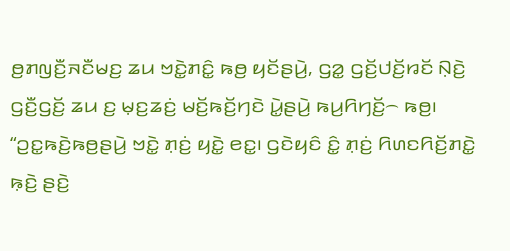ꤥ꤬ꤊꤜꤢꤪ꤬ꤏꤢꤪꤗꤢ꤬ ꤘꤣ ꤠꤢꤧ꤭ꤊꤢꤨ꤭ ꤒꤥ꤬ ꤟꤢꤩꤔꤣꤧ꤬, ꤞꤤ꤭ ꤞꤢꤩ꤬ꤓꤢꤩ꤬ꤙꤢꤩ ꤡ꤫ꤢꤧ꤬ ꤞꤢꤪ꤬ꤞꤢꤩ꤬ ꤘꤣ ꤢ꤬ ꤗ꤫ꤢ꤬ꤘꤢꤦ꤬ ꤗꤢꤩ꤬ꤒꤢꤩ꤬ꤚꤢꤧ ꤣꤧ꤭ꤔꤣꤧ꤬ ꤒꤣ꤬ꤖꤚꤢꤩ꤬꤮ ꤒꤥ꤬꤯
“ꤑꤢ꤭ꤒꤢꤧ꤬ꤒꤥ꤬ꤔꤣꤧ꤬ ꤠꤢꤧ꤭ ꤊ꤫ꤢꤦ꤬ ꤟꤢꤧ꤭ ꤕꤢ꤭꤯ ꤞꤢꤧꤟꤢꤨ ꤢꤨ꤭ ꤊ꤫ꤢꤦ꤬ ꤖꤛꤢꤖꤢꤩ꤬ꤊꤢꤧ꤭ ꤒ꤫ꤢꤧ꤬ ꤔꤢꤧ꤬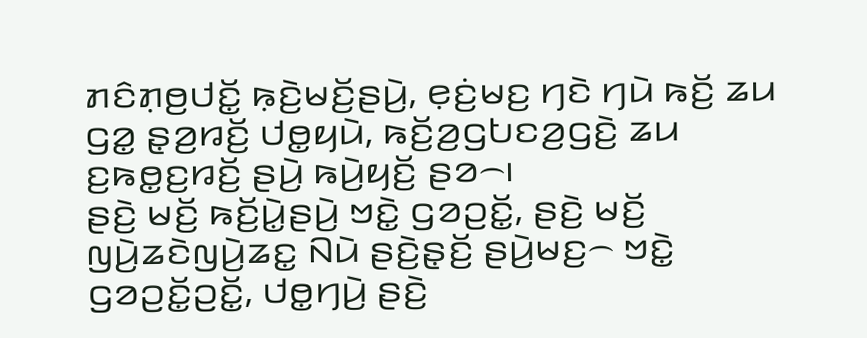ꤊꤢꤨꤊ꤫ꤥ꤬ꤓꤢꤩ꤭ ꤒ꤫ꤢꤧ꤬ꤗꤢꤩ꤬ꤔꤣꤧ꤬, ꤕ꤫ꤢꤦ꤬ꤗꤢ꤬ ꤚꤢꤧ ꤚꤣꤧ ꤒꤢꤩ꤬ ꤘꤣ ꤞꤤ꤭ ꤔ꤫ꤤ꤬ꤙꤢꤩ꤬ ꤓꤥ꤭ꤟꤣꤧ, ꤒꤢꤩ꤬ꤤ꤬ꤞꤝꤢꤤ꤬ꤞꤢꤧ꤬ ꤘꤣ ꤢ꤬ꤒꤥ꤭ꤢ꤬ꤙꤢꤩ꤬ ꤔꤣꤧ꤬ ꤒꤣꤧ꤬ꤟꤢꤩ꤬ ꤔꤤ꤮꤯
ꤔꤢꤧ꤬ ꤗꤢꤩ꤬ ꤒꤢꤩ꤬ꤣꤧ꤭ꤔꤣꤧ꤬ ꤠꤢꤧ꤭ ꤞꤤꤑꤢꤩ꤭, ꤔꤢꤧ꤬ ꤗꤢꤩ꤬ ꤜꤣꤧ꤬ꤘꤢꤧꤜꤣꤧ꤬ꤘꤢ꤭ ꤡꤣꤧ ꤔꤢꤧ꤬ꤔ꤫ꤢꤩ꤬ ꤔꤣꤧ꤬ꤗꤢ꤬꤮ ꤠꤢꤧ꤭ ꤞꤤꤑꤢꤩ꤭ꤑꤢꤩ꤭, ꤓꤥ꤭ꤚꤣꤧ꤬ ꤔꤢꤧ꤬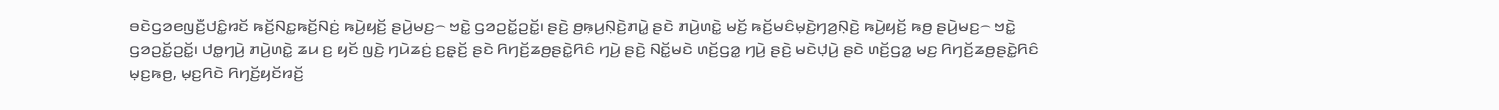ꤋꤢꤧꤞꤤꤕꤜꤢꤪ꤬ꤓꤢꤨ꤭ꤙꤢꤩ ꤒꤢꤩ꤬ꤡꤢ꤭ꤒꤢꤩ꤬ꤡꤢꤦ꤬ ꤒꤣꤧ꤬ꤟꤢꤩ꤬ ꤔꤣꤧ꤬ꤗꤢ꤬꤮ ꤠꤢꤧ꤭ ꤞꤤꤑꤢꤩ꤭ꤑꤢꤩ꤭꤯ ꤔꤢꤧ꤬ ꤥ꤬ꤒ꤫ꤣ꤬ꤡ꤫ꤢꤧ꤬ꤊꤣꤧ꤭ ꤔꤢꤧ ꤊꤣꤧ꤬ꤛꤢꤧ꤭ ꤗꤢꤩ꤬ ꤒꤢꤩ꤬ꤗꤢꤨꤗ꤫ꤢꤧ꤬ꤚꤤ꤬ꤡ꤫ꤢꤧ꤬ ꤒꤣꤧ꤬ꤟꤢꤩ꤬ ꤒꤥ꤬ ꤔꤣꤧ꤬ꤗꤢ꤬꤮ ꤠꤢꤧ꤭ ꤞꤤꤑꤢꤩ꤭ꤑꤢꤩ꤭꤯ ꤓꤥ꤭ꤚꤣꤧ꤬ ꤊꤣꤧ꤬ꤛꤢꤧ꤭ ꤘꤣ ꤢ꤬ ꤟꤢꤩ ꤜꤢꤧ꤬ ꤚꤣꤧꤘꤢꤦ꤬ ꤢ꤬ꤔ꤫ꤢꤩ꤬ ꤔꤢꤧ ꤖꤚꤢꤩ꤬ꤘꤥ꤬ꤔꤢꤧ꤭ꤖꤢꤨ ꤚꤣꤧ꤬ ꤔꤢꤧ꤬ ꤡꤢꤩ꤭ꤗꤢꤧ ꤛꤢꤩ꤬ꤞꤤ꤭ ꤚꤣꤧ꤬ ꤔꤢꤧ꤬ ꤗꤢꤧꤓ꤫ꤣꤧ꤬ ꤔꤢꤧ ꤛꤢꤩ꤬ꤞꤤ꤭ ꤗꤢ꤬ ꤖꤚꤢꤩ꤬ꤘꤥ꤬ꤔꤢꤧ꤭ꤖꤢꤨ ꤗ꤫ꤢ꤬ꤒꤥ꤬, ꤗ꤫ꤢ꤬ꤖꤢꤧ ꤖꤚꤢꤩ꤬ꤟꤢꤩꤙꤢꤩ꤬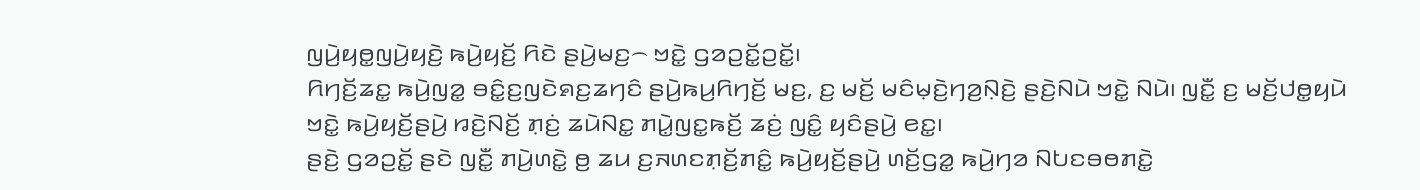ꤜꤣꤧ꤬ꤟꤥ꤭ꤜꤣꤧ꤬ꤟꤢꤧ꤬ ꤒꤣꤧ꤬ꤟꤢꤩ꤬ ꤖꤢꤧ ꤔꤣꤧ꤬ꤗꤢ꤬꤮ ꤠꤢꤧ꤭ ꤞꤤꤑꤢꤩ꤭ꤑꤢꤩ꤭꤯
ꤖꤚꤢꤩ꤬ꤘꤢ꤭ ꤒꤣꤧ꤬ꤜꤤ꤭ ꤋꤢꤨ꤭ꤢ꤬ꤜꤢꤧꤎꤢ꤬ꤘꤚꤢꤨ ꤔꤣꤧ꤬ꤒꤣ꤬ꤖꤚꤢꤩ꤬ ꤗꤢ꤬, ꤢ꤬ ꤗꤢꤩ꤬ ꤗꤢꤨꤗ꤫ꤢꤧ꤬ꤚꤤ꤬ꤡ꤫ꤢꤧ꤬ ꤔꤢꤧ꤬ꤡꤣꤧ ꤠꤢꤧ꤭ ꤡꤣꤧ꤯ ꤜꤢꤪ꤭ ꤢ꤬ ꤗꤢꤩ꤬ꤓꤥ꤭ꤟꤣꤧ ꤠꤢꤧ꤭ ꤒꤣꤧ꤬ꤟꤢꤩ꤬ꤔꤣꤧ꤬ ꤙꤢꤧ꤬ꤡꤢꤩ꤬ ꤊ꤫ꤢꤦ꤬ ꤘꤣꤧꤡꤢ꤭ ꤊꤣꤧ꤭ꤜꤢ꤭ꤒꤢꤩ꤬ ꤘꤢꤦ꤬ ꤜꤢꤨ꤭ ꤟꤢꤨꤔꤣꤧ꤬ ꤕꤢ꤭꤯
ꤔꤢꤧ꤬ ꤞꤤꤑꤢꤩ꤭ ꤔꤢꤧ ꤜꤢꤪ꤭ ꤊꤣꤧ꤬ꤛꤢꤧ꤭ ꤥ꤬ ꤘꤣ ꤢ꤬ꤏꤛꤢꤊ꤫ꤢꤩ꤬ꤊꤢꤨ꤭ ꤒꤣꤧ꤬ꤟꤢꤩ꤬ꤔꤣꤧ꤬ ꤛꤢꤩ꤬ꤞꤤ꤭ ꤒꤣꤧ꤬ꤚꤤ ꤡꤝꤢꤋꤥꤊꤢꤧ꤭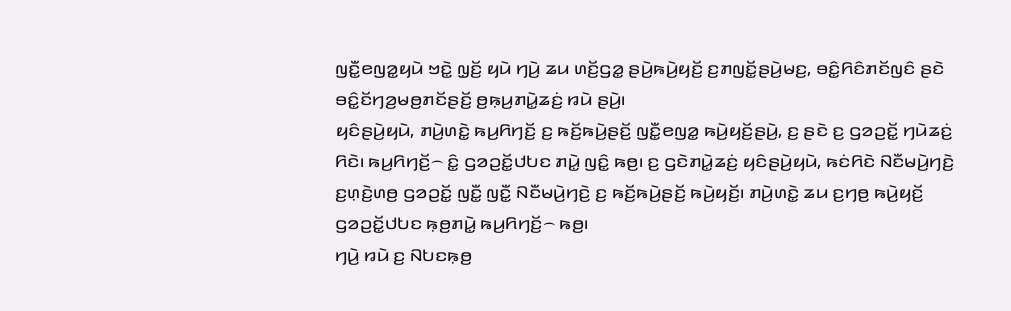ꤜꤢꤪ꤭ꤕꤜꤤ꤭ꤟꤣꤧ ꤠꤢꤧ꤭ ꤜ꤫ꤢꤩ꤬ ꤟꤣꤧ ꤚꤣꤧ꤬ ꤘꤣ ꤛꤢꤩ꤬ꤞꤤ꤭ ꤔꤣꤧ꤬ꤒꤣꤧ꤬ꤟꤢꤩ꤬ ꤢ꤬ꤊꤜꤢꤩ꤭ꤔꤣꤧ꤬ꤗꤢ꤬, ꤋꤢꤨ꤭ꤖꤢꤨꤊꤢꤩꤜꤢꤨ ꤔꤢꤧ ꤋꤢꤨ꤭ꤢꤩꤚꤤ꤬ꤗꤥ꤬ꤊꤢꤩꤔꤢꤩ꤬ ꤥ꤬ꤒ꤫ꤣ꤬ꤊꤣꤧ꤭ꤘꤢꤦ꤬ ꤙꤣꤧ ꤔꤣꤧ꤬꤯
ꤟꤢꤨꤔꤣꤧ꤬ꤟꤣꤧ, ꤊꤣꤧ꤬ꤛꤢꤧ꤭ ꤒꤣ꤬ꤖꤚꤢꤩ꤬ ꤢ꤬ ꤒꤢꤩ꤬ꤒꤣꤧ꤬ꤔꤢꤩ꤬ ꤜꤢꤪ꤭ꤕꤜꤤ꤭ ꤒꤣꤧ꤬ꤟꤢꤩ꤬ꤔꤣꤧ꤬, ꤢ꤬ ꤔꤢꤧ ꤢ꤬ ꤞꤤꤑꤢꤩ꤭ ꤚꤣꤧꤘꤢꤦ꤬ ꤖꤢꤧ꤯ ꤒꤣ꤬ꤖꤚꤢꤩ꤬꤮ ꤢꤨ꤭ ꤞꤤꤑꤢꤩ꤭ꤓꤝꤢ ꤊꤣꤧ꤭ ꤜꤢꤨ꤭ ꤒꤥ꤬꤯ ꤢ꤬ ꤞꤢꤧꤊꤣꤧ꤭ꤘꤢꤦ꤬ ꤟꤢꤨꤔꤣꤧ꤬ꤟꤣꤧ, ꤒꤢꤦꤖꤢꤧ ꤡꤢꤪꤗꤣꤧ꤬ꤚꤢꤧ꤬ ꤢ꤬ꤛ꤫ꤢꤧ꤬ꤛꤥ꤬ ꤞꤤꤑꤢꤩ꤭ ꤜꤢꤪ꤭ ꤜꤢꤪ꤭ ꤡꤢꤪꤗꤣꤧ꤬ꤚꤢꤧ꤬ ꤢ꤬ ꤒꤢꤩ꤬ꤒꤣꤧ꤬ꤔꤢꤩ꤬ ꤒꤣꤧ꤬ꤟꤢꤩ꤬꤯ ꤊꤣꤧ꤬ꤛꤢꤧ꤭ ꤘꤣ ꤢ꤬ꤚꤥ꤬ ꤒꤣꤧ꤬ꤟꤢꤩ꤬ ꤞꤤꤑꤢꤩ꤭ꤓꤝꤢ ꤒ꤫ꤥ꤬ꤊꤣꤧ꤭ ꤒꤣ꤬ꤖꤚꤢꤩ꤬꤮ ꤒꤥ꤬꤯
ꤚꤣꤧ꤬ ꤙꤣꤧ ꤢ꤬ ꤡꤝꤢꤒ꤫ꤥ꤬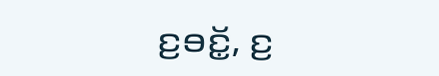ꤢ꤬ꤋꤢꤩ꤭, ꤢ꤬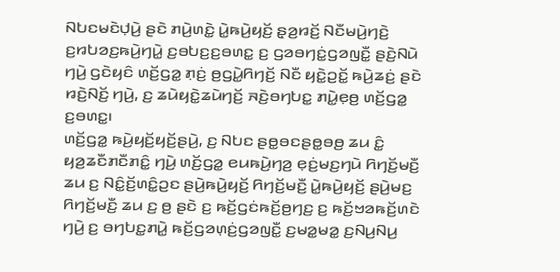ꤡꤝꤢꤗꤢꤧꤓ꤫ꤣꤧ꤬ ꤔꤢꤧ ꤊꤣꤧ꤬ꤛꤢꤧ꤭ ꤣꤧ꤭ꤒꤣꤧ꤬ꤟꤢꤩ꤬ ꤔ꤫ꤤ꤬ꤙꤢꤩ꤬ ꤡꤢꤪꤗꤣꤧ꤬ꤚꤢꤧ꤬ ꤢ꤬ꤙꤝꤤꤢ꤬ꤒꤣꤧ꤬ꤚꤣꤧ꤭ ꤢ꤬ꤋꤝꤢ꤬ꤢ꤬ꤋꤛꤢ꤭ ꤢ꤬ ꤞꤤꤋꤚꤢꤦ꤭ꤞꤤꤜꤢꤪ꤭ ꤔꤢꤧ꤬ꤡꤣꤧ ꤚꤣꤧ꤬ ꤞꤢꤧꤟꤢꤨ ꤛꤢꤩ꤬ꤞꤤ꤭ ꤊ꤫ꤢꤦ꤬ ꤥ꤬ꤞꤣꤧ꤭ꤖꤚꤢꤩ꤬ ꤡꤢꤪ ꤟꤢꤧ꤭ꤑꤢꤩ꤭ ꤒꤣꤧ꤬ꤘꤢꤦ꤬ ꤔꤢꤧ ꤙꤢꤧ꤬ꤡꤢꤩ꤬ ꤚꤣꤧ꤬, ꤢ꤬ ꤘꤣꤧꤟꤢꤧ꤭ꤘꤣꤧꤚꤢꤩ꤬ ꤏꤢꤧ꤬ꤋꤚꤝꤢ꤭ ꤊꤣꤧ꤭ꤕ꤫ꤥ꤬ ꤛꤢꤩ꤬ꤞꤤ꤭ ꤢ꤬ꤋꤛꤢ꤭꤯
ꤛꤢꤩ꤬ꤞꤤ꤭ ꤒꤣꤧ꤬ꤟꤢꤩ꤬ꤟꤢꤩ꤬ꤔꤣꤧ꤬, ꤢ꤬ ꤡꤝꤢ ꤔꤥ꤭ꤋꤢꤔꤥ꤭ꤋꤥ꤬ ꤘꤣ ꤢꤨ꤭ ꤟꤤ꤬ꤘꤢꤪꤊꤢꤪꤊꤢꤨ꤭ ꤚꤣꤧ꤬ ꤛꤢꤩ꤬ꤞꤤ꤭ ꤕꤣꤒꤣꤧ꤬ꤚꤤ꤬ ꤕ꤫ꤢꤦ꤬ꤗꤢ꤬ꤚꤣꤧ ꤖꤚꤢꤩ꤬ꤗꤢꤪ꤬ ꤘꤣ ꤢ꤬ ꤡꤢꤨ꤭ꤢꤩ꤬ꤛꤢꤨ꤭ꤑꤢ ꤔꤣꤧ꤬ꤒꤣꤧ꤬ꤟꤢꤩ꤬ ꤖꤚꤢꤩ꤬ꤗꤢꤪ꤬ ꤣꤧ꤭ꤒꤣꤧ꤬ꤟꤢꤩ꤬ ꤔꤣꤧ꤬ꤗꤢ꤬ ꤖꤚꤢꤩ꤬ꤗꤢꤪ꤬ ꤘꤣ ꤢ꤬ ꤥ꤬ ꤔꤢꤧ ꤢ꤬ ꤒꤢꤩ꤬ꤞꤢꤦꤒꤢꤩ꤬ꤥ꤬ꤚꤢ꤬ ꤢ꤬ ꤒꤢꤩ꤬ꤠꤤꤒꤢꤩ꤬ꤛꤢꤧ ꤚꤣꤧ꤬ ꤢ꤬ ꤋꤚꤝꤢ꤭ꤊꤣꤧ꤭ ꤒꤢꤩ꤬ꤞꤤꤛ꤫ꤢꤦ꤬ꤞꤤꤜꤢꤪ꤭ ꤢ꤬ꤗꤤ꤭ꤗꤤ꤭ ꤢ꤬ꤡꤣ꤬ꤡꤣ꤬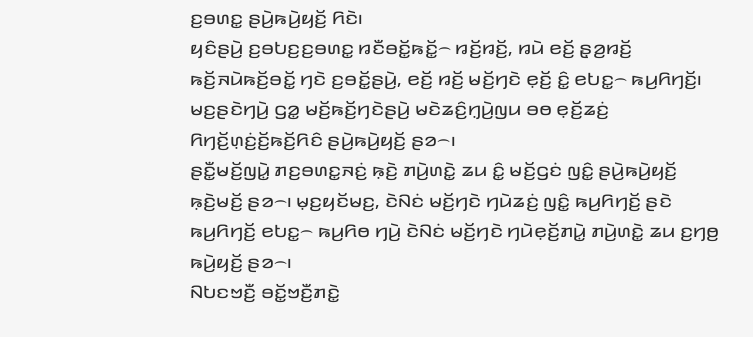ꤢ꤬ꤋꤛꤢ꤭ ꤔꤣꤧ꤬ꤒꤣꤧ꤬ꤟꤢꤩ꤬ ꤖꤢꤧ꤯
ꤟꤢꤨꤔꤣꤧ꤬ ꤢ꤬ꤋꤝꤢ꤬ꤢ꤬ꤋꤛꤢ꤭ ꤙꤢꤪꤋꤢꤩ꤭ꤒꤢꤩ꤭꤮ ꤙꤢꤩ꤬ꤙꤢꤩ꤬, ꤙꤣꤧ ꤕꤢꤩ꤬ ꤔ꤫ꤤ꤬ꤙꤢꤩ꤬ ꤒꤢꤩ꤬ꤏꤣꤧꤒꤢꤩ꤬ꤋꤢꤩ꤭ ꤚꤢꤧ ꤢ꤬ꤋꤢꤩ꤭ꤔꤣꤧ꤬, ꤕꤢꤩ꤬ ꤙꤢꤩ꤬ ꤗꤢꤩ꤬ꤚꤢꤧ ꤕ꤫ꤢꤩ꤬ ꤢꤨ꤭ ꤕꤝꤢ꤭꤮ ꤒꤣ꤬ꤖꤚꤢꤩ꤬꤯ ꤗꤢ꤬ꤔꤢꤧꤚꤣꤧ꤬ ꤞꤤ꤭ ꤗꤢꤩ꤬ꤒꤢꤩ꤬ꤚꤢꤧꤔꤣꤧ꤬ ꤗꤢꤧꤘꤢꤨ꤬ꤚ꤫ꤣꤧ꤬ꤜꤣ ꤋꤥ ꤕ꤫ꤢꤩ꤬ꤘꤢꤦ꤬ ꤖꤚꤢꤩ꤬ꤛ꤫ꤢꤦ꤬ꤢꤩ꤬ꤒꤢꤩ꤬ꤖꤢꤨ ꤔꤣꤧ꤬ꤒꤣꤧ꤬ꤟꤢꤩ꤬ ꤔꤤ꤮꤯
ꤔꤢꤪ꤭ꤗꤢꤩ꤬ꤜꤣꤧ꤭ ꤊꤢ꤬ꤋꤛꤢ꤭ꤏꤢꤦ꤬ ꤒ꤫ꤢꤧ꤬ ꤊꤣꤧ꤬ꤛꤢꤧ꤭ ꤘꤣ ꤢꤨ꤭ ꤗꤢꤩ꤬ꤞꤢꤦ ꤜꤢꤨ꤭ ꤔꤣꤧ꤬ꤒꤣꤧ꤬ꤟꤢꤩ꤬ ꤒ꤫ꤢꤧ꤬ꤗꤢꤩ꤬ ꤔꤤ꤮꤯ ꤗ꤫ꤢ꤬ꤟꤢꤩꤗꤢ꤬, ꤢꤧꤡꤢꤦ ꤗꤢꤩ꤬ꤚꤢꤧ ꤚꤣꤧꤘꤢꤦ꤬ ꤜꤢꤨ꤭ ꤒꤣ꤬ꤖꤚꤢꤩ꤬ ꤔꤢꤧ ꤒꤣ꤬ꤖꤚꤢꤩ꤬ ꤕꤝꤢ꤭꤮ ꤒꤣ꤬ꤖꤥ ꤚꤣꤧ꤬ ꤢꤧꤡꤢꤦ ꤗꤢꤩ꤬ꤚꤢꤧ ꤚꤣꤧꤕ꤫ꤢꤩ꤬ꤊꤣꤧ꤭ ꤊꤣꤧ꤬ꤛꤢꤧ꤭ ꤘꤣ ꤢ꤬ꤚꤥ꤬ ꤒꤣꤧ꤬ꤟꤢꤩ꤬ ꤔꤤ꤮꤯
ꤡꤝꤢꤠꤢꤪ꤬ ꤋꤢꤩ꤭ꤠꤢꤪ꤬ꤊꤢꤧ꤭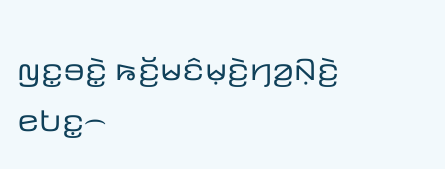ꤜꤢ꤭ꤋꤢꤧ꤭ ꤒꤢꤩ꤬ꤗꤢꤨꤗ꤫ꤢꤧ꤬ꤚꤤ꤬ꤡ꤫ꤢꤧ꤬ ꤕꤝꤢ꤭꤮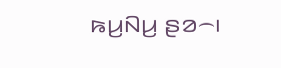ꤒꤣ꤬ꤡꤣ꤬ ꤔꤤ꤮꤯